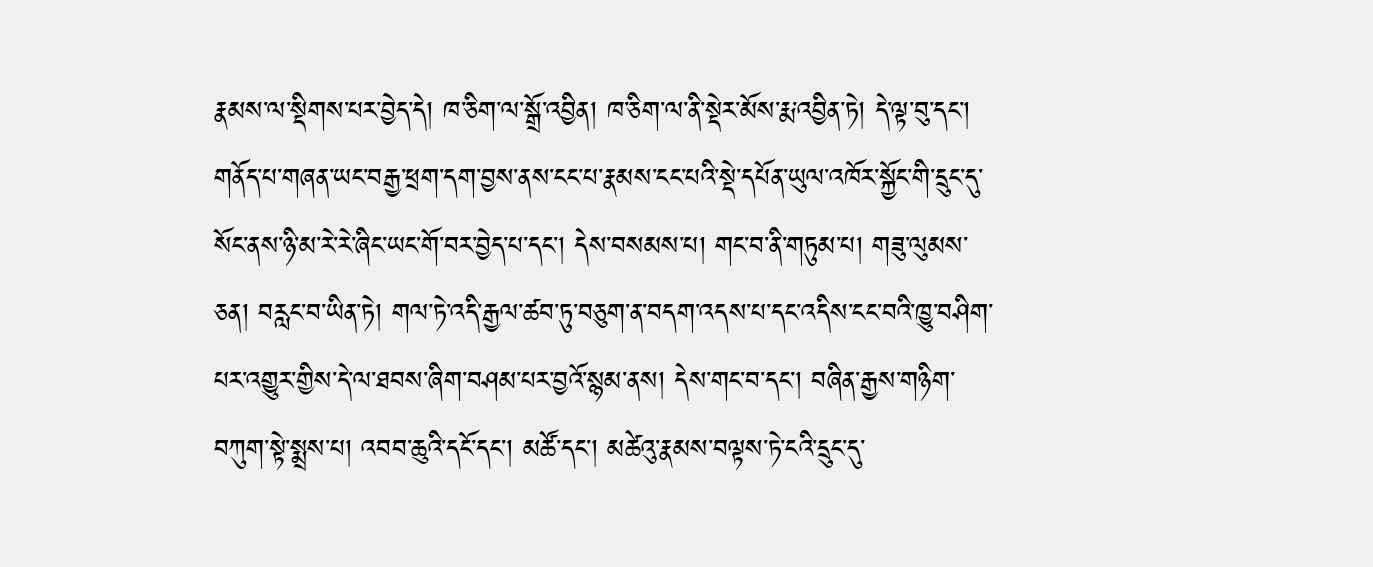རྣམས་ལ་སྡིགས་པར་བྱེད་དེ། ཁ་ཅིག་ལ་སྒྲོ་འབྱིན། ཁ་ཅིག་ལ་ནི་སྡེར་མོས་རྨ་འབྱིན་ཏེ། དེ་ལྟ་བུ་དང་། གནོད་པ་གཞན་ཡང་བརྒྱ་ཕྲག་དག་བྱས་ནས་ངང་པ་རྣམས་ངང་པའི་སྡེ་དཔོན་ཡུལ་འཁོར་སྐྱོང་གི་དྲུང་དུ་སོང་ནས་ཉི་མ་རེ་རེ་ཞིང་ཡང་གོ་བར་བྱེད་པ་དང་། དེས་བསམས་པ། གང་བ་ནི་གཏུམ་པ། གཟུ་ལུམས་ཅན། བརླང་བ་ཡིན་ཏེ། གལ་ཏེ་འདི་རྒྱལ་ཚབ་ཏུ་བཅུག་ན་བདག་འདས་པ་དང་འདིས་ངང་བའི་ཁྱུ་བཤིག་པར་འགྱུར་གྱིས་དེ་ལ་ཐབས་ཞིག་བཤམ་པར་བྱའོ་སྙམ་ནས། དེས་གང་བ་དང་། བཞིན་རྒྱས་གཉིག་བཀུག་སྟེ་སྨྲས་པ། འབབ་ཆུའི་དངོ་དང་། མཚོ་དང་། མཚེའུ་རྣམས་བལྟས་ཏེ་ངའི་དྲུང་དུ་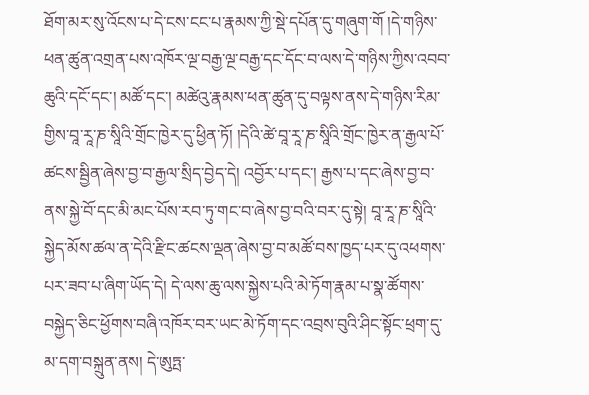ཐོག་མར་སུ་འོངས་པ་དེ་ངས་ངང་པ་རྣམས་ཀྱི་སྡེ་དཔོན་དུ་གཞུག་གོ །དེ་གཉིས་ཕན་ཚུན་འགྲན་པས་འཁོར་ལྔ་བརྒྱ་ལྔ་བརྒྱ་དང་དོང་བ་ལས་དེ་གཉིས་ཀྱིས་འབབ་ཆུའི་དངོ་དང་། མཚོ་དང་། མཚེའུ་རྣམས་ཕན་ཚུན་དུ་བལྟས་ནས་དེ་གཉིས་རིམ་གྱིས་བཱ་རཱ་ཎ་སཱིའི་གྲོང་ཁྱེར་དུ་ཕྱིན་ཏོ། །དེའི་ཚེ་བཱ་རཱ་ཎ་སཱིའི་གྲོང་ཁྱེར་ན་རྒྱལ་པོ་ཚངས་སྦྱིན་ཞེས་བྱ་བ་རྒྱལ་སྲིད་བྱེད་དེ། འབྱོར་པ་དང་། རྒྱས་པ་དང་ཞེས་བྱ་བ་ནས་སྐྱེ་བོ་དང་མི་མང་པོས་རབ་ཏུ་གང་བ་ཞེས་བྱ་བའི་བར་དུ་སྟེ། བཱ་རཱ་ཎ་སཱིའི་སྐྱེད་མོས་ཚལ་ན་དེའི་རྫིང་ཚངས་ལྡན་ཞེས་བྱ་བ་མཚོ་བས་ཁྱད་པར་དུ་འཕགས་པར་ཟབ་པ་ཞིག་ཡོད་དེ། དེ་ལས་ཆུ་ལས་སྐྱེས་པའི་མེ་ཏོག་རྣམ་པ་སྣ་ཚོགས་བསྐྱེད་ཅིང་ཕྱོགས་བཞི་འཁོར་བར་ཡང་མེ་ཏོག་དང་འབྲས་བུའི་ཤིང་སྟོང་ཕྲག་དུ་མ་དག་བསྐྲུན་ནས། དེ་ཨུཏྤ་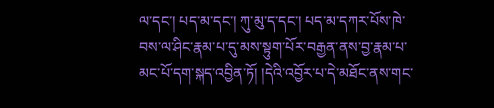ལ་དང་། པད་མ་དང་། ཀུ་མུ་ད་དང་། པད་མ་དཀར་པོས་ཁེ་བས་ལ་ཤིང་རྣམ་པ་དུ་མས་སྟུག་པོར་བརྒྱན་ནས་བྱ་རྣམ་པ་མང་པོ་དག་སྐད་འབྱིན་ཏོ། །དེའི་འབྱོར་པ་དེ་མཐོང་ནས་གང་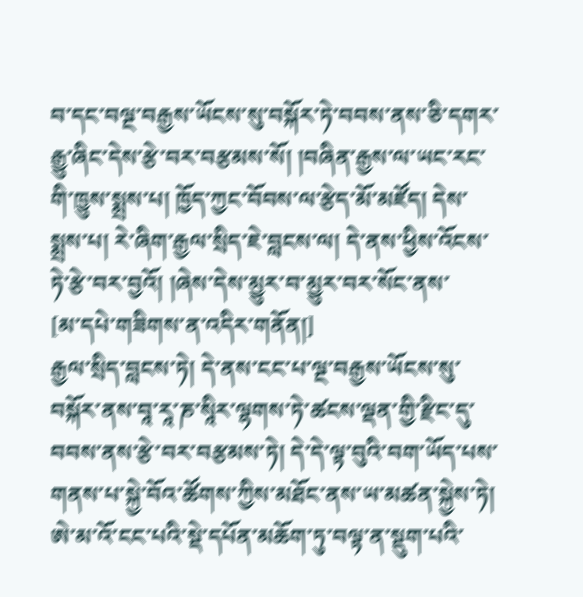བ་དང་བལྔ་བརྒྱས་ཡོངས་སུ་བསྐོར་ཏེ་བབས་ནས་ཅི་དགར་རྒྱུ་ཞིང་དེས་རྩེ་བར་བརྩམས་སོ། །བཞིན་རྒྱས་ལ་ཡང་རང་གི་ཁྱུས་སྨྲས་པ། ཁྱོད་ཀྱང་བོབས་ལ་རྩེད་མོ་མཛོད། དེས་སྨྲས་པ། རེ་ཞིག་རྒྱལ་སྲིད་ཇེ་བླངས་ལ། དེ་ནས་ཕྱིས་འོངས་ཏེ་རྩེ་བར་བྱའོ། །ཞེས་དེས་མྱུར་བ་མྱུར་བར་སོང་ནས་
[མ་དཔེ་གཟིགས་ན་འདིར་གནོན།]
རྒྱལ་སྲིད་བླངས་ཏེ། དེ་ནས་ངང་པ་ལྔ་བརྒྱས་ཡོངས་སུ་བསྐོར་ནས་བཱ་རཱ་ཎ་སཱིར་ལྷགས་ཏེ་ཚངས་ལྡན་གྱི་རྫིང་དུ་བབས་ནས་རྩེ་བར་བརྩམས་ཏེ། དེ་དེ་ལྟ་བུའི་བག་ཡོད་པས་གནས་པ་སྐྱེ་བོའ་ཚོགས་ཀྱིས་མཐོང་ནས་ཡ་མཚན་སྐྱེས་ཏེ། ཨེ་མ་འོ་ངང་པའི་སྡེ་དཔོན་མཆོག་ཏུ་བལྟ་ན་སྡུག་པའི་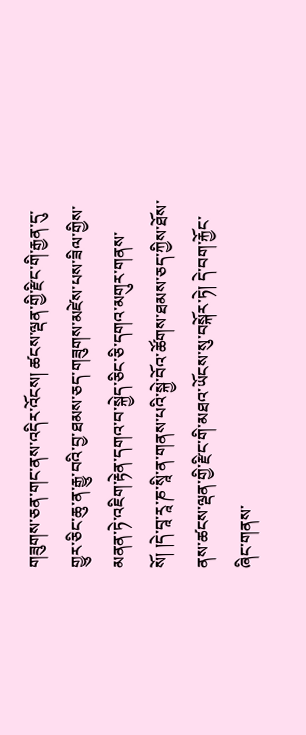གཟུགས་ཅན་གང་ནས་འདིར་འོངས། ཚངས་ལྡན་གྱི་རྫིང་གི་རྒྱན་དུ་གྱུར་ཅིང་ཆུ་ན་རྒྱུ་བའི་བྱ་ཐམས་ཅད་གཟུགས་མཛེས་པས་ཟིལ་གྱིས་མནན་ཏེ་འཇིག་རྟེན་དགའ་བ་སྐྱེད་ཅིང་ཅི་དགའ་མགུར་གནས་སོ། །དེ་བཱ་རཱ་ཎ་སཱི་ན་གནས་པའི་སྐྱེ་བོའ་ཚོགས་ཐམས་ཅད་ཀྱིས་ཐོས་ནས་ཚངས་ལྡན་གྱི་རྫིང་གི་མཐའ་ཡོངས་སུ་བསྐོར་ཏེ། དེ་བག་རྐྱོང་ཞིང་གནས་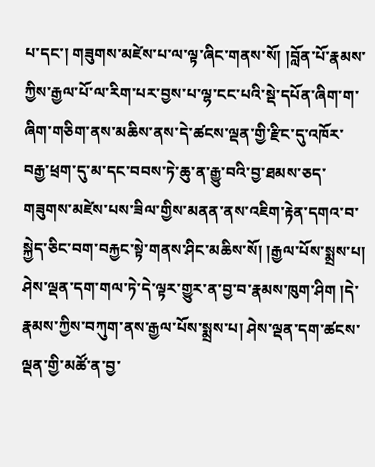པ་དང་། གཟུགས་མཛེས་པ་ལ་ལྟ་ཞིང་གནས་སོ། །བློན་པོ་རྣམས་ཀྱིས་རྒྱལ་པོ་ལ་རིག་པར་བྱས་པ་ལྷ་ངང་པའི་སྡེ་དཔོན་ཞིག་ག་ཞིག་གཅིག་ནས་མཆིས་ནས་དེ་ཚངས་ལྡན་གྱི་རྫིང་དུ་འཁོར་བརྒྱ་ཕྲག་དུ་མ་དང་བབས་ཏེ་ཆུ་ན་རྒྱུ་བའི་བྱ་ཐམས་ཅད་གཟུགས་མཛེས་པས་ཟིལ་གྱིས་མནན་ནས་འཇིག་རྟེན་དགའ་བ་སྐྱེད་ཅིང་བག་བརྐྱང་སྟེ་གནས་ཤིང་མཆིས་སོ། །རྒྱལ་པོས་སྨྲས་པ། ཤེས་ལྡན་དག་གལ་ཏེ་དེ་ལྟར་གྱུར་ན་བྱ་བ་རྣམས་ཁུག་ཤིག །དེ་རྣམས་ཀྱིས་བཀུག་ནས་རྒྱལ་པོས་སྨྲས་པ། ཤེས་ལྡན་དག་ཚངས་ལྡན་གྱི་མཚོ་ན་བྱ་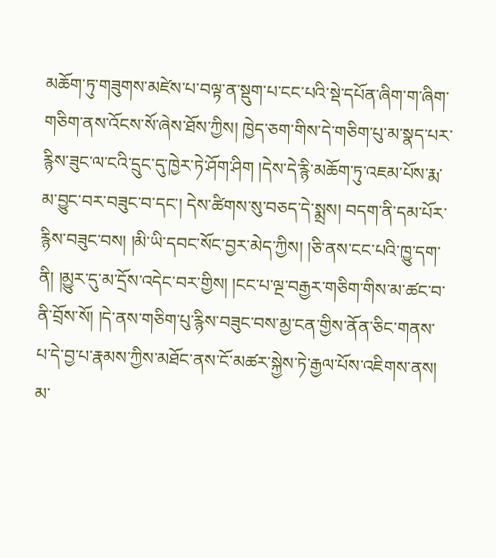མཆོག་ཏུ་གཟུགས་མཛེས་པ་བལྟ་ན་སྡུག་པ་ངང་པའི་སྡེ་དཔོན་ཞིག་ག་ཞིག་གཅིག་ནས་འོངས་སོ་ཞེས་ཐོས་ཀྱིས། ཁྱེད་ཅག་གིས་དེ་གཅིག་པུ་མ་སྣད་པར་རྙིས་ཟུང་ལ་ངའི་དྲུང་དུ་ཁྱེར་ཏེ་ཤོག་ཤིག །དེས་དེ་རྙི་མཆོག་ཏུ་འཇམ་པོས་རྨ་མ་བྱུང་བར་བཟུང་བ་དང་། དེས་ཚིགས་སུ་བཅད་དེ་སྨྲས། བདག་ནི་དམ་པོར་རྙིས་བཟུང་བས། །མི་ཡི་དབང་སོང་བྱར་མེད་ཀྱིས། །ཅི་ནས་ངང་པའི་ཁྱུ་དག་ནི། །མྱུར་དུ་མ་དྲོས་འདེང་བར་གྱིས། །ངང་པ་ལྔ་བརྒྱར་གཅིག་གིས་མ་ཚང་བ་ནི་བྲོས་སོ། །དེ་ནས་གཅིག་པུ་རྙིས་བཟུང་བས་མྱ་ངན་གྱིས་ནོན་ཅིང་གནས་པ་དེ་བྱ་པ་རྣམས་ཀྱིས་མཐོང་ནས་ངོ་མཚར་སྐྱེས་ཏེ་རྒྱལ་པོས་འཇིགས་ནས། མ་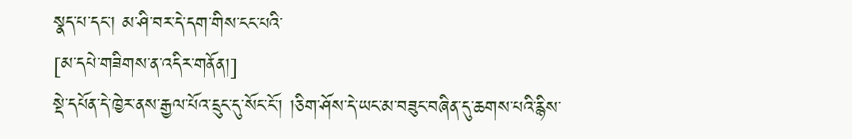སྣད་པ་དང་། མ་ཤི་བར་དེ་དག་གིས་ངང་པའི་
[མ་དཔེ་གཟིགས་ན་འདིར་གནོན།]
སྡེ་དཔོན་དེ་ཁྱེར་ནས་རྒྱལ་པོའ་དྲུང་དུ་སོང་ངོ་། །ཅིག་ཤོས་དེ་ཡང་མ་བཟུང་བཞིན་དུ་ཆགས་པའི་རྙིས་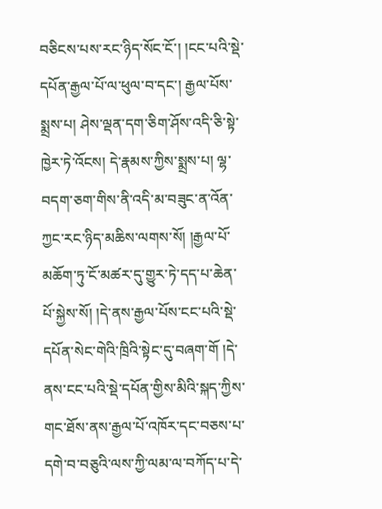བཅིངས་པས་རང་ཉིད་སོང་ངོ་། །ངང་པའི་སྡེ་དཔོན་རྒྱལ་པོ་ལ་ཕུལ་བ་དང་། རྒྱལ་པོས་སྨྲས་པ། ཤེས་ལྡན་དག་ཅིག་ཤོས་འདི་ཅི་སྟེ་ཁྱེར་ཏེ་འོངས། དེ་རྣམས་ཀྱིས་སྨྲས་པ། ལྷ་བདག་ཅག་གིས་ནི་འདི་མ་བཟུང་ན་འོན་ཀྱང་རང་ཉིད་མཆིས་ལགས་སོ། །རྒྱལ་པོ་མཆོག་ཏུ་ངོ་མཚར་དུ་གྱུར་ཏེ་དད་པ་ཆེན་པོ་སྐྱེས་སོ། །དེ་ནས་རྒྱལ་པོས་ངང་པའི་སྡེ་དཔོན་སེང་གེའི་ཁྲིའི་སྟེང་དུ་བཞག་གོ །དེ་ནས་ངང་པའི་སྡེ་དཔོན་གྱིས་མིའི་སྐད་ཀྱིས་གང་ཐོས་ནས་རྒྱལ་པོ་འཁོར་དང་བཅས་པ་དགེ་བ་བཅུའི་ལས་ཀྱི་ལམ་ལ་བཀོད་པ་དེ་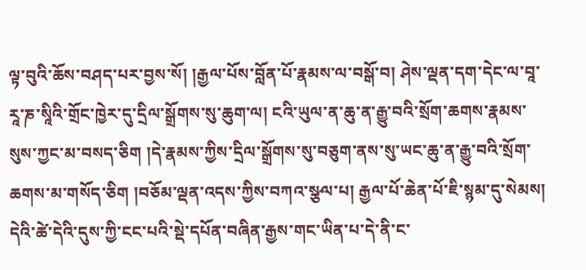ལྟ་བུའི་ཆོས་བཤད་པར་བྱས་སོ། །རྒྱལ་པོས་བློན་པོ་རྣམས་ལ་བསྒོ་བ། ཤེས་ལྡན་དག་དེང་ལ་བཱ་རཱ་ཎ་སཱིའི་གྲོང་ཁྱེར་དུ་དྲིལ་སྒྲོགས་སུ་ཆུག་ལ། ངའི་ཡུལ་ན་ཆུ་ན་རྒྱུ་བའི་སྲོག་ཆགས་རྣམས་སུས་ཀྱང་མ་བསད་ཅིག །དེ་རྣམས་ཀྱིས་དྲིལ་སྒྲོགས་སུ་བཅུག་ནས་སུ་ཡང་ཆུ་ན་རྒྱུ་བའི་སྲོག་ཆགས་མ་གསོད་ཅིག །བཅོམ་ལྡན་འདས་ཀྱིས་བཀའ་སྩལ་པ། རྒྱལ་པོ་ཆེན་པོ་ཇི་སྙམ་དུ་སེམས། དེའི་ཚེ་དེའི་དུས་ཀྱི་ངང་པའི་སྡེ་དཔོན་བཞིན་རྒྱས་གང་ཡིན་པ་དེ་ནི་ང་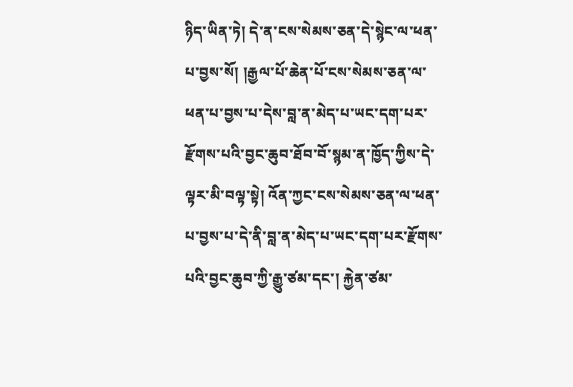ཉིད་ཡིན་ཏེ། དེ་ན་ངས་སེམས་ཅན་དེ་སྙེང་ལ་ཕན་པ་བྱས་སོ། །རྒྱལ་པོ་ཆེན་པོ་ངས་སེམས་ཅན་ལ་ཕན་པ་བྱས་པ་དེས་བླ་ན་མེད་པ་ཡང་དག་པར་རྫོགས་པའི་བྱང་ཆུབ་ཐོབ་བོ་སྙམ་ན་ཁྱོད་ཀྱིས་དེ་ལྟར་མི་བལྟ་སྟེ། འོན་ཀྱང་ངས་སེམས་ཅན་ལ་ཕན་པ་བྱས་པ་དེ་ནི་བླ་ན་མེད་པ་ཡང་དག་པར་རྫོགས་པའི་བྱང་ཆུབ་ཀྱི་རྒྱུ་ཙམ་དང་། རྐྱེན་ཙམ་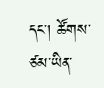དང་། ཚོགས་ཙམ་ཡིན་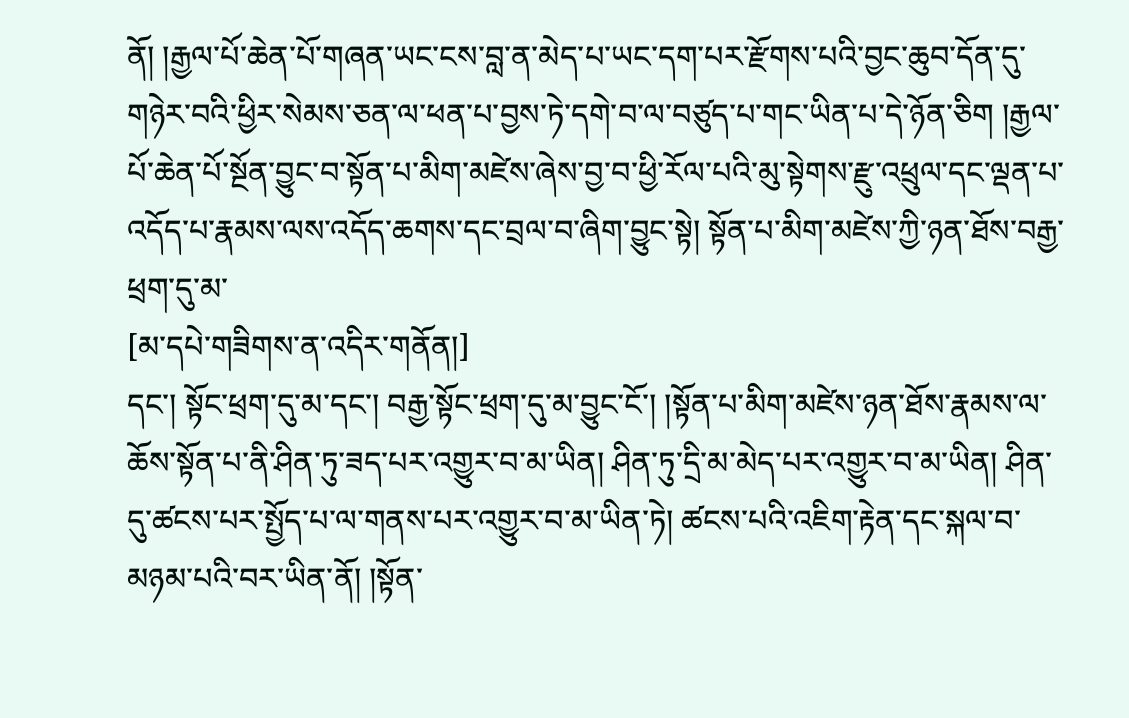ནོ། །རྒྱལ་པོ་ཆེན་པོ་གཞན་ཡང་ངས་བླ་ན་མེད་པ་ཡང་དག་པར་རྫོགས་པའི་བྱང་ཆུབ་དོན་དུ་གཉེར་བའི་ཕྱིར་སེམས་ཅན་ལ་ཕན་པ་བྱས་ཏེ་དགེ་བ་ལ་བཙུད་པ་གང་ཡིན་པ་དེ་ཉོན་ཅིག །རྒྱལ་པོ་ཆེན་པོ་སྔོན་བྱུང་བ་སྟོན་པ་མིག་མཛེས་ཞེས་བྱ་བ་ཕྱི་རོལ་པའི་མུ་སྟེགས་རྫུ་འཕྲུལ་དང་ལྡན་པ་འདོད་པ་རྣམས་ལས་འདོད་ཆགས་དང་བྲལ་བ་ཞིག་བྱུང་སྟེ། སྟོན་པ་མིག་མཛེས་ཀྱི་ཉན་ཐོས་བརྒྱ་ཕྲག་དུ་མ་
[མ་དཔེ་གཟིགས་ན་འདིར་གནོན།]
དང་། སྟོང་ཕྲག་དུ་མ་དང་། བརྒྱ་སྟོང་ཕྲག་དུ་མ་བྱུང་ངོ་། །སྟོན་པ་མིག་མཛེས་ཉན་ཐོས་རྣམས་ལ་ཆོས་སྟོན་པ་ནི་ཤིན་ཏུ་ཟད་པར་འགྱུར་བ་མ་ཡིན། ཤིན་ཏུ་དྲི་མ་མེད་པར་འགྱུར་བ་མ་ཡིན། ཤིན་དུ་ཚངས་པར་སྤྱོད་པ་ལ་གནས་པར་འགྱུར་བ་མ་ཡིན་ཏེ། ཚངས་པའི་འཇིག་རྟེན་དང་སྐལ་བ་མཉམ་པའི་བར་ཡིན་ནོ། །སྟོན་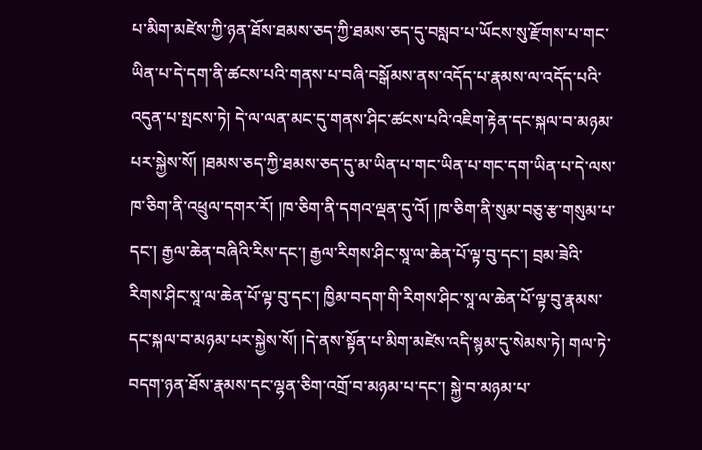པ་མིག་མཛེས་ཀྱི་ཉན་ཐོས་ཐམས་ཅད་ཀྱི་ཐམས་ཅད་དུ་བསླབ་པ་ཡོངས་སུ་རྫོགས་པ་གང་ཡིན་པ་དེ་དག་ནི་ཚངས་པའི་གནས་པ་བཞི་བསྒོམས་ནས་འདོད་པ་རྣམས་ལ་འདོད་པའི་འདུན་པ་སྤངས་ཏེ། དེ་ལ་ལན་མང་དུ་གནས་ཤིང་ཚངས་པའི་འཇིག་རྟེན་དང་སྐལ་བ་མཉམ་པར་སྐྱེས་སོ། །ཐམས་ཅད་ཀྱི་ཐམས་ཅད་དུ་མ་ཡིན་པ་གང་ཡིན་པ་གང་དག་ཡིན་པ་དེ་ལས་ཁ་ཅིག་ནི་འཕྲུལ་དགར་རོ། །ཁ་ཅིག་ནི་དགའ་ལྡན་དུ་འོ། །ཁ་ཅིག་ནི་སུམ་བཅུ་རྩ་གསུམ་པ་དང་། རྒྱལ་ཆེན་བཞིའི་རིས་དང་། རྒྱལ་རིགས་ཤིང་སཱ་ལ་ཆེན་པོ་ལྟ་བུ་དང་། བྲམ་ཟེའི་རིགས་ཤིང་སཱ་ལ་ཆེན་པོ་ལྟ་བུ་དང་། ཁྱིམ་བདག་གི་རིགས་ཤིང་སཱ་ལ་ཆེན་པོ་ལྟ་བུ་རྣམས་དང་སྐལ་བ་མཉམ་པར་སྐྱེས་སོ། །དེ་ནས་སྟོན་པ་མིག་མཛེས་འདི་སྙམ་དུ་སེམས་ཏེ། གལ་ཏེ་བདག་ཉན་ཐོས་རྣམས་དང་ལྷན་ཅིག་འགྲོ་བ་མཉམ་པ་དང་། སྐྱེ་བ་མཉམ་པ་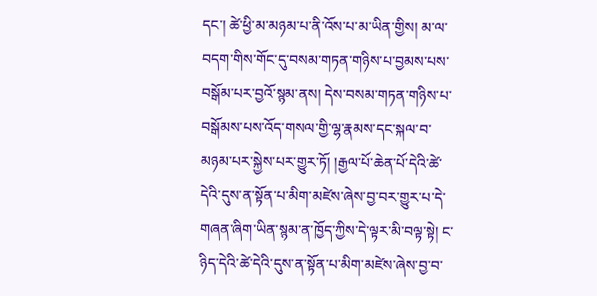དང་། ཚེ་ཕྱི་མ་མཉམ་པ་ནི་འོས་པ་མ་ཡིན་གྱིས། མ་ལ་བདག་གིས་གོང་དུ་བསམ་གཏན་གཉིས་པ་བྱམས་པས་བསྒོམ་པར་བྱའོ་སྙམ་ནས། དེས་བསམ་གཏན་གཉིས་པ་བསྒོམས་པས་འོད་གསལ་གྱི་ལྷ་རྣམས་དང་སྐལ་བ་མཉམ་པར་སྐྱེས་པར་གྱུར་ཏོ། །རྒྱལ་པོ་ཆེན་པོ་དེའི་ཚེ་དེའི་དུས་ན་སྟོན་པ་མིག་མཛེས་ཞེས་བྱ་བར་གྱུར་པ་དེ་གཞན་ཞིག་ཡིན་སྙམ་ན་ཁྱོད་ཀྱིས་དེ་ལྟར་མི་བལྟ་སྟེ། ང་ཉིད་དེའི་ཚེ་དེའི་དུས་ན་སྟོན་པ་མིག་མཛེས་ཞེས་བྱ་བ་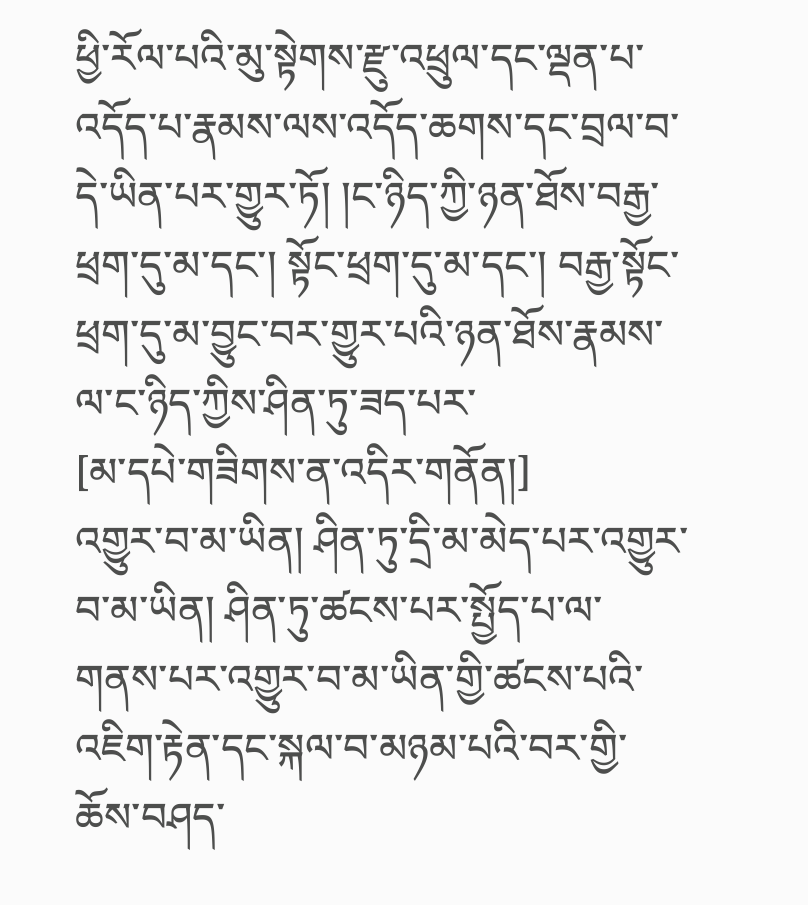ཕྱི་རོལ་པའི་མུ་སྟེགས་རྫུ་འཕྲུལ་དང་ལྡན་པ་འདོད་པ་རྣམས་ལས་འདོད་ཆགས་དང་བྲལ་བ་དེ་ཡིན་པར་གྱུར་ཏོ། །ང་ཉིད་ཀྱི་ཉན་ཐོས་བརྒྱ་ཕྲག་དུ་མ་དང་། སྟོང་ཕྲག་དུ་མ་དང་། བརྒྱ་སྟོང་ཕྲག་དུ་མ་བྱུང་བར་གྱུར་པའི་ཉན་ཐོས་རྣམས་ལ་ང་ཉིད་ཀྱིས་ཤིན་ཏུ་ཟད་པར་
[མ་དཔེ་གཟིགས་ན་འདིར་གནོན།]
འགྱུར་བ་མ་ཡིན། ཤིན་ཏུ་དྲི་མ་མེད་པར་འགྱུར་བ་མ་ཡིན། ཤིན་ཏུ་ཚངས་པར་སྤྱོད་པ་ལ་གནས་པར་འགྱུར་བ་མ་ཡིན་གྱི་ཚངས་པའི་འཇིག་རྟེན་དང་སྐལ་བ་མཉམ་པའི་བར་གྱི་ཆོས་བཤད་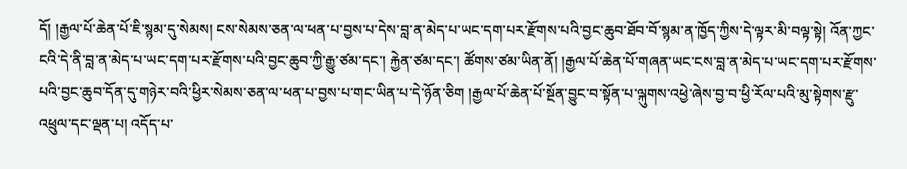དོ། །རྒྱལ་པོ་ཆེན་པོ་ཇི་སྙམ་དུ་སེམས། ངས་སེམས་ཅན་ལ་ཕན་པ་བྱས་པ་དེས་བླ་ན་མེད་པ་ཡང་དག་པར་རྫོགས་པའི་བྱང་ཆུབ་ཐོབ་བོ་སྙམ་ན་ཁྱོད་ཀྱིས་དེ་ལྟར་མི་བལྟ་སྟེ། འོན་ཀྱང་ངའི་དེ་ནི་བླ་ན་མེད་པ་ཡང་དག་པར་རྫོགས་པའི་བྱང་ཆུབ་ཀྱི་རྒྱུ་ཙམ་དང་། རྐྱེན་ཙམ་དང་། ཚོགས་ཙམ་ཡིན་ནོ། །རྒྱལ་པོ་ཆེན་པོ་གཞན་ཡང་ངས་བླ་ན་མེད་པ་ཡང་དག་པར་རྫོགས་པའི་བྱང་ཆུབ་དོན་དུ་གཉེར་བའི་ཕྱིར་སེམས་ཅན་ལ་ཕན་པ་བྱས་པ་གང་ཡིན་པ་དེ་ཉོན་ཅིག །རྒྱལ་པོ་ཆེན་པོ་སྔོན་བྱུང་བ་སྟོན་པ་ལྐུགས་འཕྱེ་ཞེས་བྱ་བ་ཕྱི་རོལ་པའི་མུ་སྟེགས་རྫུ་འཕྲུལ་དང་ལྡན་པ། འདོད་པ་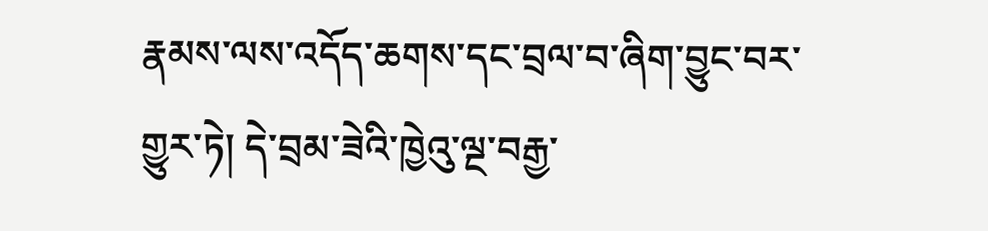རྣམས་ལས་འདོད་ཆགས་དང་བྲལ་བ་ཞིག་བྱུང་བར་གྱུར་ཏེ། དེ་བྲམ་ཟེའི་ཁྱེའུ་ལྔ་བརྒྱ་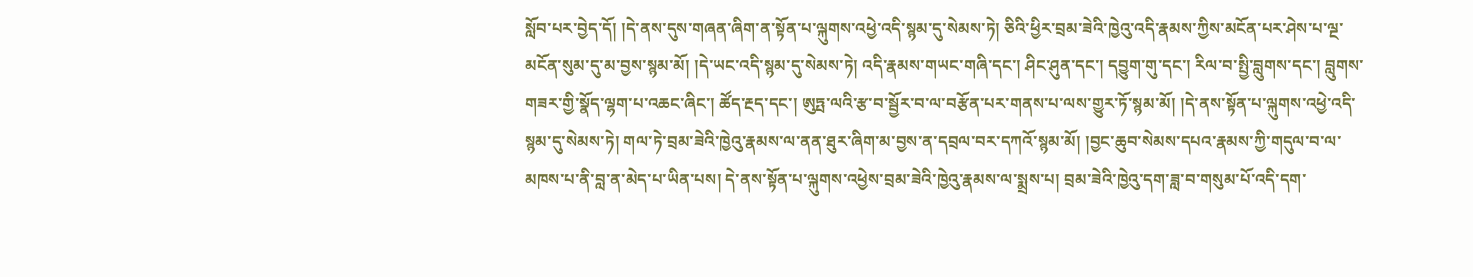སློབ་པར་བྱེད་དོ། །དེ་ནས་དུས་གཞན་ཞིག་ན་སྟོན་པ་ལྐུགས་འཕྱེ་འདི་སྙམ་དུ་སེམས་ཏེ། ཅིའི་ཕྱིར་བྲམ་ཟེའི་ཁྱེའུ་འདི་རྣམས་ཀྱིས་མངོན་པར་ཤེས་པ་ལྔ་མངོན་སུམ་དུ་མ་བྱས་སྙམ་མོ། །དེ་ཡང་འདི་སྙམ་དུ་སེམས་ཏེ། འདི་རྣམས་གཡང་གཞི་དང་། ཤིང་ཤུན་དང་། དབྱུག་གུ་དང་། རིལ་བ་སྤྱི་བླུགས་དང་། བླུགས་གཟར་གྱི་སྣོད་ལྷག་པ་འཆང་ཞིང་། ཚོད་རྔད་དང་། ཨུཏྤ་ལའི་རྩ་བ་སྦྱོར་བ་ལ་བརྩོན་པར་གནས་པ་ལས་གྱུར་ཏོ་སྙམ་མོ། །དེ་ནས་སྟོན་པ་ལྐུགས་འཕྱེ་འདི་སྙམ་དུ་སེམས་ཏེ། གལ་ཏེ་བྲམ་ཟེའི་ཁྱེའུ་རྣམས་ལ་ནན་ཐུར་ཞིག་མ་བྱས་ན་དབྲལ་བར་དཀའོ་སྙམ་མོ། །བྱང་ཆུབ་སེམས་དཔའ་རྣམས་ཀྱི་གདུལ་བ་ལ་མཁས་པ་ནི་བླ་ན་མེད་པ་ཡིན་པས། དེ་ནས་སྟོན་པ་ལྐུགས་འཕྱེས་བྲམ་ཟེའི་ཁྱེའུ་རྣམས་ལ་སྨྲས་པ། བྲམ་ཟེའི་ཁྱེའུ་དག་ཟླ་བ་གསུམ་པོ་འདི་དག་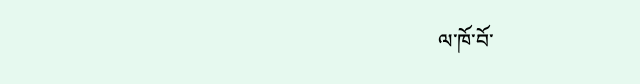ལ་ཁོ་བོ་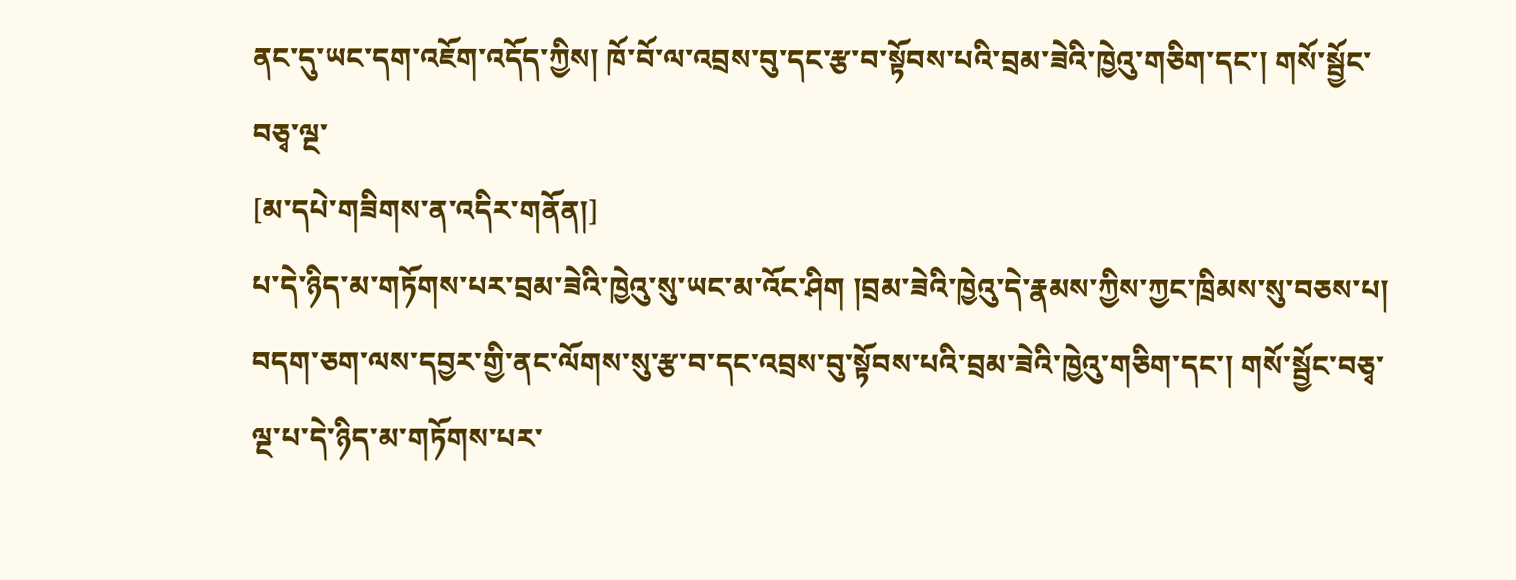ནང་དུ་ཡང་དག་འཇོག་འདོད་ཀྱིས། ཁོ་བོ་ལ་འབྲས་བུ་དང་རྩ་བ་སྟོབས་པའི་བྲམ་ཟེའི་ཁྱེའུ་གཅིག་དང་། གསོ་སྦྱོང་བཅྭ་ལྔ་
[མ་དཔེ་གཟིགས་ན་འདིར་གནོན།]
པ་དེ་ཉིད་མ་གཏོགས་པར་བྲམ་ཟེའི་ཁྱེའུ་སུ་ཡང་མ་འོང་ཤིག །བྲམ་ཟེའི་ཁྱེའུ་དེ་རྣམས་ཀྱིས་ཀྱང་ཁྲིམས་སུ་བཅས་པ། བདག་ཅག་ལས་དབྱར་གྱི་ནང་ལོགས་སུ་རྩ་བ་དང་འབྲས་བུ་སྟོབས་པའི་བྲམ་ཟེའི་ཁྱེའུ་གཅིག་དང་། གསོ་སྦྱོང་བཅྭ་ལྔ་པ་དེ་ཉིད་མ་གཏོགས་པར་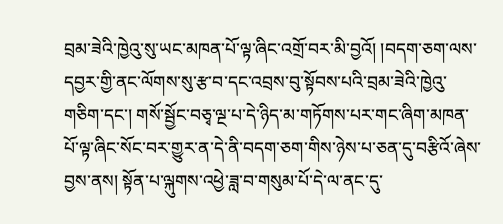བྲམ་ཟེའི་ཁྱེའུ་སུ་ཡང་མཁན་པོ་ལྟ་ཞིང་འགྲོ་བར་མི་བྱའོ། །བདག་ཅག་ལས་དབྱར་གྱི་ནང་ལོགས་སུ་རྩ་བ་དང་འབྲས་བུ་སྟོབས་པའི་བྲམ་ཟེའི་ཁྱེའུ་གཅིག་དང་། གསོ་སྦྱོང་བཅྭ་ལྔ་པ་དེ་ཉིད་མ་གཏོགས་པར་གང་ཞིག་མཁན་པོ་ལྟ་ཞིང་སོང་བར་གྱུར་ན་དེ་ནི་བདག་ཅག་གིས་ཉེས་པ་ཅན་དུ་བརྩིའོ་ཞེས་བྱས་ནས། སྟོན་པ་ལྐུགས་འཕྱེ་ཟླ་བ་གསུམ་པོ་དེ་ལ་ནང་དུ་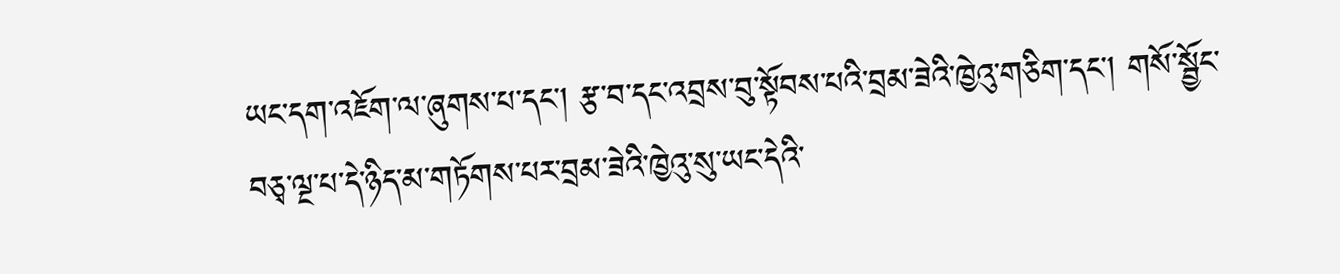ཡང་དག་འཇོག་ལ་ཞུགས་པ་དང་། རྩ་བ་དང་འབྲས་བུ་སྟོབས་པའི་བྲམ་ཟེའི་ཁྱེའུ་གཅིག་དང་། གསོ་སྦྱོང་བཅྭ་ལྔ་པ་དེ་ཉིད་མ་གཏོགས་པར་བྲམ་ཟེའི་ཁྱེའུ་སུ་ཡང་དེའི་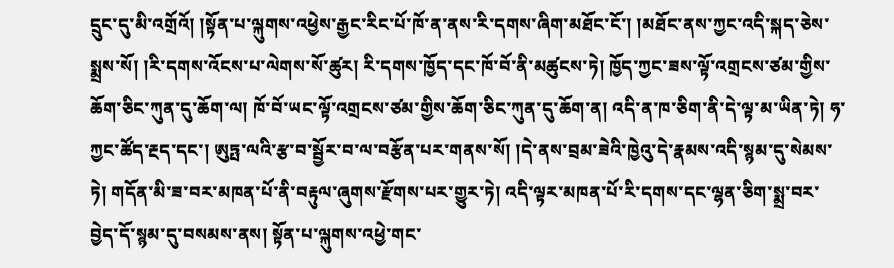དྲུང་དུ་མི་འགྲོའོ། །སྟོན་པ་ལྐུགས་འཕྱེས་རྒྱང་རིང་པོ་ཁོ་ན་ནས་རི་དགས་ཞིག་མཐོང་ངོ་། །མཐོང་ནས་ཀྱང་འདི་སྐད་ཅེས་སྨྲས་སོ། །རི་དགས་འོངས་པ་ལེགས་སོ་ཚུར། རི་དགས་ཁྱོད་དང་ཁོ་བོ་ནི་མཚུངས་ཏེ། ཁྱོད་ཀྱང་ཟས་ལྟོ་འགྲངས་ཙམ་གྱིས་ཆོག་ཅིང་ཀུན་དུ་ཆོག་ལ། ཁོ་བོ་ཡང་ལྟོ་འགྲངས་ཙམ་གྱིས་ཆོག་ཅིང་ཀུན་དུ་ཆོག་ན། འདི་ན་ཁ་ཅིག་ནི་དེ་ལྟ་མ་ཡིན་ཏེ། ཧ་ཀྱང་ཚོད་རྔད་དང་། ཨུཏྤ་ལའི་རྩ་བ་སྦྱོར་བ་ལ་བརྩོན་པར་གནས་སོ། །དེ་ནས་བྲམ་ཟེའི་ཁྱེའུ་དེ་རྣམས་འདི་སྙམ་དུ་སེམས་ཏེ། གདོན་མི་ཟ་བར་མཁན་པོ་ནི་བརྟུལ་ཞུགས་རྫོགས་པར་གྱུར་ཏེ། འདི་ལྟར་མཁན་པོ་རི་དགས་དང་ལྷན་ཅིག་སྨྲ་བར་བྱེད་དོ་སྙམ་དུ་བསམས་ནས། སྟོན་པ་ལྐུགས་འཕྱེ་གང་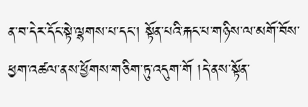ན་བ་དེར་དོང་སྟེ་ལྷགས་པ་དང་། སྟོན་པའི་རྐང་པ་གཉིས་ལ་མགོ་བོས་ཕྱག་འཚལ་ནས་ཕྱོགས་གཅིག་ཏུ་འདུག་གོ །དེ་ནས་སྟོན་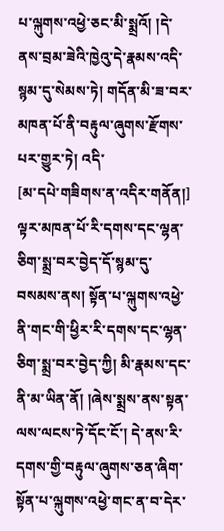པ་ལྐུགས་འཕྱེ་ཅང་མི་སྨྲའོ། །དེ་ནས་བྲམ་ཟེའི་ཁྱེའུ་དེ་རྣམས་འདི་སྙམ་དུ་སེམས་ཏེ། གདོན་མི་ཟ་བར་མཁན་པོ་ནི་བརྟུལ་ཞུགས་རྫོགས་པར་གྱུར་ཏེ། འདི་
[མ་དཔེ་གཟིགས་ན་འདིར་གནོན།]
ལྟར་མཁན་པོ་རི་དགས་དང་ལྷན་ཅིག་སྨྲ་བར་བྱེད་དོ་སྙམ་དུ་བསམས་ནས། སྟོན་པ་ལྐུགས་འཕྱེ་ནི་གང་གི་ཕྱིར་རི་དགས་དང་ལྷན་ཅིག་སྨྲ་བར་བྱེད་ཀྱི། མི་རྣམས་དང་ནི་མ་ཡིན་ནོ། །ཞེས་སྨྲས་ནས་སྟན་ལས་ལངས་ཏེ་དོང་ངོ་། དེ་ནས་རི་དགས་གྱི་བརྟུལ་ཞུགས་ཅན་ཞིག་སྟོན་པ་ལྐུགས་འཕྱེ་གང་ན་བ་དེར་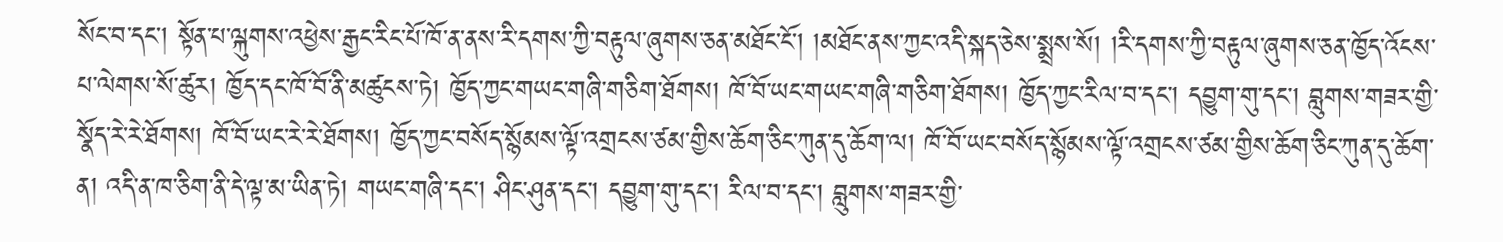སོང་བ་དང་། སྟོན་པ་ལྐུགས་འཕྱེས་རྒྱང་རིང་པོ་ཁོ་ན་ནས་རི་དགས་ཀྱི་བརྟུལ་ཞུགས་ཅན་མཐོང་ངོ་། །མཐོང་ནས་ཀྱང་འདི་སྐད་ཅེས་སྨྲས་སོ། །རི་དགས་ཀྱི་བརྟུལ་ཞུགས་ཅན་ཁྱོད་འོངས་པ་ལེགས་སོ་ཚུར། ཁྱོད་དང་ཁོ་བོ་ནི་མཚུངས་ཏེ། ཁྱོད་ཀྱང་གཡང་གཞི་གཅིག་ཐོགས། ཁོ་བོ་ཡང་གཡང་གཞི་གཅིག་ཐོགས། ཁྱོད་ཀྱང་རིལ་བ་དང་། དབྱུག་གུ་དང་། བླུགས་གཟར་གྱི་སྣོད་རེ་རེ་ཐོགས། ཁོ་བོ་ཡང་རེ་རེ་ཐོགས། ཁྱོད་ཀྱང་བསོད་སྙོམས་ལྟོ་འགྲངས་ཙམ་གྱིས་ཆོག་ཅིང་ཀུན་དུ་ཆོག་ལ། ཁོ་བོ་ཡང་བསོད་སྙོམས་ལྟོ་འགྲངས་ཙམ་གྱིས་ཆོག་ཅིང་ཀུན་དུ་ཆོག་ན། འདི་ན་ཁ་ཅིག་ནི་དེ་ལྟ་མ་ཡིན་ཏེ། གཡང་གཞི་དང་། ཤིང་ཤུན་དང་། དབྱུག་གུ་དང་། རིལ་བ་དང་། བླུགས་གཟར་གྱི་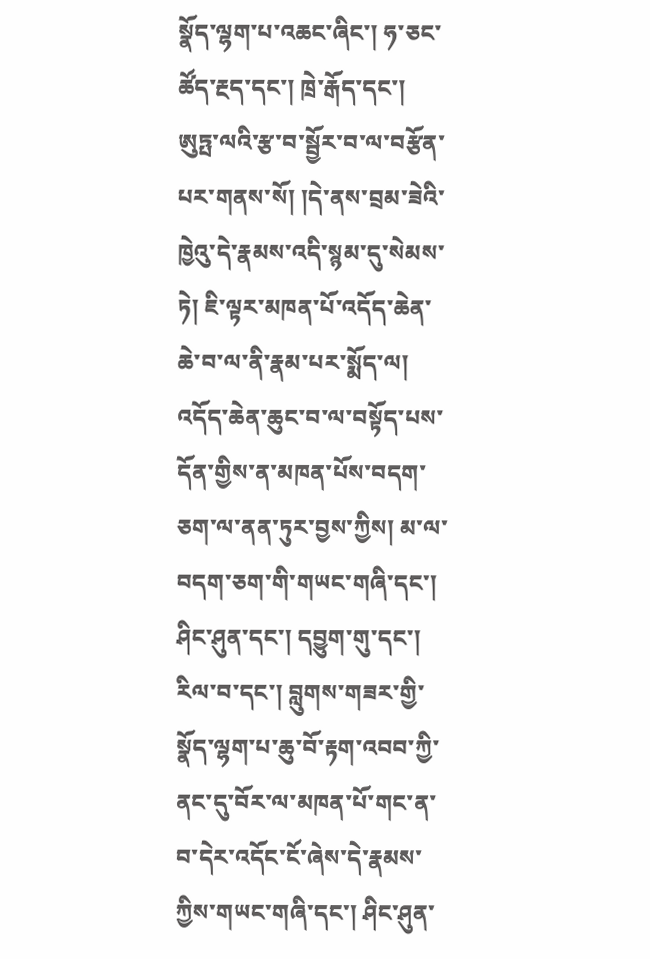སྣོད་ལྷག་པ་འཆང་ཞིང་། ཧ་ཅང་ཚོད་རྔད་དང་། ཁྲེ་རྒོད་དང་། ཨུཏྤ་ལའི་རྩ་བ་སྦྱོར་བ་ལ་བརྩོན་པར་གནས་སོ། །དེ་ནས་བྲམ་ཟེའི་ཁྱེའུ་དེ་རྣམས་འདི་སྙམ་དུ་སེམས་ཏེ། ཇི་ལྟར་མཁན་པོ་འདོད་ཆེན་ཆེ་བ་ལ་ནི་རྣམ་པར་སྨོད་ལ། འདོད་ཆེན་ཆུང་བ་ལ་བསྟོད་པས་དོན་གྱིས་ན་མཁན་པོས་བདག་ཅག་ལ་ནན་ཏུར་བྱས་ཀྱིས། མ་ལ་བདག་ཅག་གི་གཡང་གཞི་དང་། ཤིང་ཤུན་དང་། དབྱུག་གུ་དང་། རིལ་བ་དང་། བླུགས་གཟར་གྱི་སྣོད་ལྷག་པ་ཆུ་བོ་རྟག་འབབ་ཀྱི་ནང་དུ་བོར་ལ་མཁན་པོ་གང་ན་བ་དེར་འདོང་ངོ་ཞེས་དེ་རྣམས་ཀྱིས་གཡང་གཞི་དང་། ཤིང་ཤུན་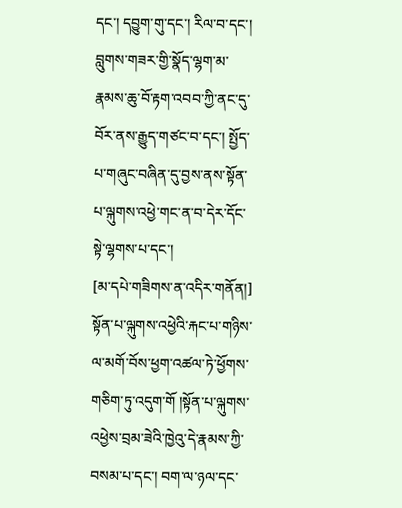དང་། དབྱུག་གུ་དང་། རིལ་བ་དང་། བླུགས་གཟར་གྱི་སྣོད་ལྷག་མ་རྣམས་ཆུ་བོ་རྟག་འབབ་ཀྱི་ནང་དུ་བོར་ནས་རྒྱུད་གཙང་བ་དང་། སྤྱོད་པ་གཞུང་བཞིན་དུ་བྱས་ནས་སྟོན་པ་ལྐུགས་འཕྱེ་གང་ན་བ་དེར་དོང་སྟེ་ལྷགས་པ་དང་།
[མ་དཔེ་གཟིགས་ན་འདིར་གནོན།]
སྟོན་པ་ལྐུགས་འཕྱེའི་རྐང་པ་གཉིས་ལ་མགོ་བོས་ཕྱག་འཚལ་ཏེ་ཕྱོགས་གཅིག་ཏུ་འདུག་གོ །སྟོན་པ་ལྐུགས་འཕྱེས་བྲམ་ཟེའི་ཁྱེའུ་དེ་རྣམས་ཀྱི་བསམ་པ་དང་། བག་ལ་ཉལ་དང་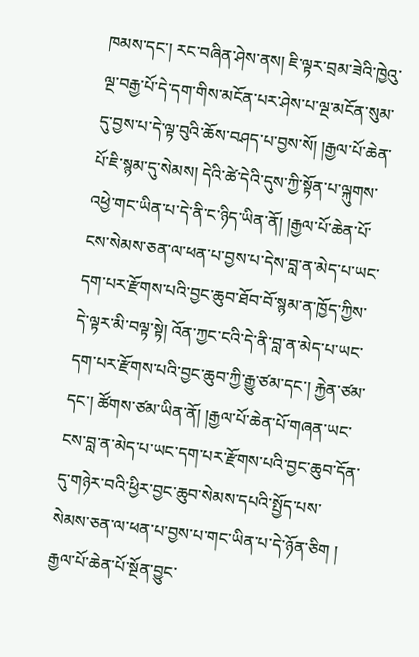ཁམས་དང་། རང་བཞིན་ཤེས་ནས། ཇི་ལྟར་བྲམ་ཟེའི་ཁྱེའུ་ལྔ་བརྒྱ་པོ་དེ་དག་གིས་མངོན་པར་ཤེས་པ་ལྔ་མངོན་སུམ་དུ་བྱས་པ་དེ་ལྟ་བུའི་ཆོས་བཤད་པ་བྱས་སོ། །རྒྱལ་པོ་ཆེན་པོ་ཇི་སྙམ་དུ་སེམས། དེའི་ཚེ་དེའི་དུས་ཀྱི་སྟོན་པ་ལྐུགས་འཕྱེ་གང་ཡིན་པ་དེ་ནི་ང་ཉིད་ཡིན་ནོ། །རྒྱལ་པོ་ཆེན་པོ་ངས་སེམས་ཅན་ལ་ཕན་པ་བྱས་པ་དེས་བླ་ན་མེད་པ་ཡང་དག་པར་རྫོགས་པའི་བྱང་ཆུབ་ཐོབ་བོ་སྙམ་ན་ཁྱོད་ཀྱིས་དེ་ལྟར་མི་བལྟ་སྟེ། འོན་ཀྱང་ངའི་དེ་ནི་བླ་ན་མེད་པ་ཡང་དག་པར་རྫོགས་པའི་བྱང་ཆུབ་ཀྱི་རྒྱུ་ཙམ་དང་། རྐྱེན་ཙམ་དང་། ཚོགས་ཙམ་ཡིན་ནོ། །རྒྱལ་པོ་ཆེན་པོ་གཞན་ཡང་ངས་བླ་ན་མེད་པ་ཡང་དག་པར་རྫོགས་པའི་བྱང་ཆུབ་དོན་དུ་གཉེར་བའི་ཕྱིར་བྱང་ཆུབ་སེམས་དཔའི་སྤྱོད་པས་སེམས་ཅན་ལ་ཕན་པ་བྱས་པ་གང་ཡིན་པ་དེ་ཉོན་ཅིག ། རྒྱལ་པོ་ཆེན་པོ་སྔོན་བྱུང་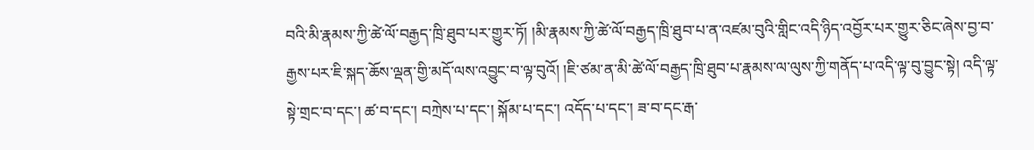བའི་མི་རྣམས་ཀྱི་ཚེ་ལོ་བརྒྱད་ཁྲི་ཐུབ་པར་གྱུར་ཏོ། །མི་རྣམས་ཀྱི་ཚེ་ལོ་བརྒྱད་ཁྲི་ཐུབ་པ་ན་འཛམ་བུའི་གླིང་འདི་ཉིད་འབྱོར་པར་གྱུར་ཅིང་ཞེས་བྱ་བ་རྒྱས་པར་ཇི་སྐད་ཆོས་ལྡན་གྱི་མདོ་ལས་འབྱུང་བ་ལྟ་བུའོ། །ཇི་ཙམ་ན་མི་ཚེ་ལོ་བརྒྱད་ཁྲི་ཐུབ་པ་རྣམས་ལ་ལུས་ཀྱི་གནོད་པ་འདི་ལྟ་བུ་བྱུང་སྟེ། འདི་ལྟ་སྟེ་གྲང་བ་དང་། ཚ་བ་དང་། བཀྲེས་པ་དང་། སྐོམ་པ་དང་། འདོད་པ་དང་། ཟ་བ་དང་རྒ་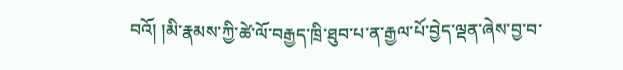བའོ། །མི་རྣམས་ཀྱི་ཚེ་ལོ་བརྒྱད་ཁྲི་ཐུབ་པ་ན་རྒྱལ་པོ་བྱེད་ལྡན་ཞེས་བྱ་བ་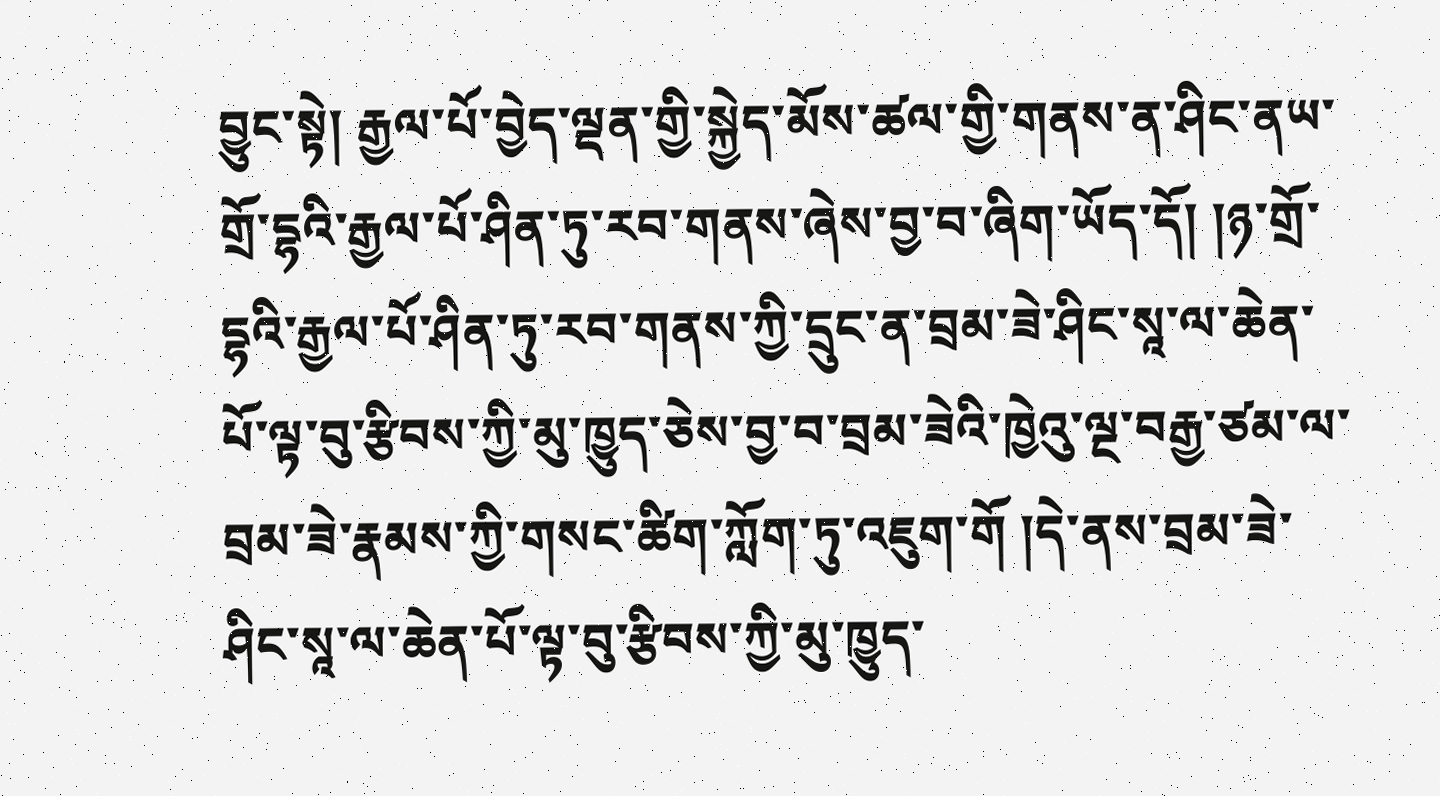བྱུང་སྟེ། རྒྱལ་པོ་བྱེད་ལྡན་གྱི་སྐྱེད་མོས་ཚལ་གྱི་གནས་ན་ཤིང་ནཡ་གྲོ་དྷའི་རྒྱལ་པོ་ཤིན་ཏུ་རབ་གནས་ཞེས་བྱ་བ་ཞིག་ཡོད་དོ། །ཉ་གྲོ་དྷའི་རྒྱལ་པོ་ཤིན་ཏུ་རབ་གནས་ཀྱི་དྲུང་ན་བྲམ་ཟེ་ཤིང་སཱ་ལ་ཆེན་པོ་ལྟ་བུ་རྩིབས་ཀྱི་མུ་ཁྱུད་ཅེས་བྱ་བ་བྲམ་ཟེའི་ཁྱེའུ་ལྔ་བརྒྱ་ཙམ་ལ་བྲམ་ཟེ་རྣམས་ཀྱི་གསང་ཚིག་ཀློག་ཏུ་འཇུག་གོ །དེ་ནས་བྲམ་ཟེ་ཤིང་སཱ་ལ་ཆེན་པོ་ལྟ་བུ་རྩིབས་ཀྱི་མུ་ཁྱུད་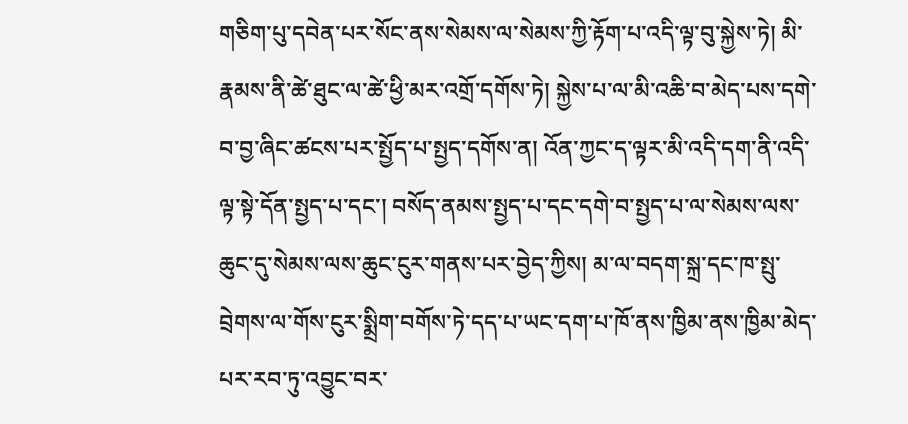གཅིག་པུ་དབེན་པར་སོང་ནས་སེམས་ལ་སེམས་ཀྱི་རྟོག་པ་འདི་ལྟ་བུ་སྐྱེས་ཏེ། མི་རྣམས་ནི་ཚེ་ཐུང་ལ་ཚེ་ཕྱི་མར་འགྲོ་དགོས་ཏེ། སྐྱེས་པ་ལ་མི་འཆི་བ་མེད་པས་དགེ་བ་བྱ་ཞིང་ཚངས་པར་སྤྱོད་པ་སྤྱད་དགོས་ན། འོན་ཀྱང་ད་ལྟར་མི་འདི་དག་ནི་འདི་ལྟ་སྟེ་དོན་སྤྱད་པ་དང་། བསོད་ནམས་སྤྱད་པ་དང་དགེ་བ་སྤྱད་པ་ལ་སེམས་ལས་ཆུང་དུ་སེམས་ལས་ཆུང་ངུར་གནས་པར་བྱེད་ཀྱིས། མ་ལ་བདག་སྐྲ་དང་ཁ་སྤུ་བྲེགས་ལ་གོས་ངུར་སྨྲིག་བགོས་ཏེ་དད་པ་ཡང་དག་པ་ཁོ་ནས་ཁྱིམ་ནས་ཁྱིམ་མེད་པར་རབ་ཏུ་འབྱུང་བར་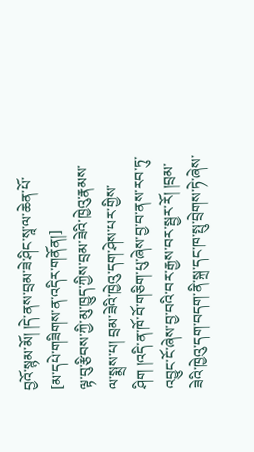བྱའོ་སྙམ་མོ། །དེ་ནས་བྲམ་ཟེ་ཤིང་སཱ་ལ་ཆེན་པོ་
[མ་དཔེ་གཟིགས་ན་འདིར་གནོན།]
ལྟ་བུ་རྩིབས་ཀྱི་མུ་ཁྱུད་ཀྱིས་བྲམ་ཟེའི་ཁྱེའུ་རྣམས་ལ་སྨྲས་པ། བྲམ་ཟེའི་ཁྱེའུ་དག་ཤེས་པར་གྱིས་ཤིག །འདི་ན་ཁོ་བོ་གཅིག་པུ་ཞེས་བྱ་བ་ནས་རབ་ཏུ་འབྱུང་ངོ་ཞེས་བྱ་བའི་བར་རྒྱས་བར་སྦྱར་རོ། །བྲམ་ཟེའི་ཁྱེའུ་དག་བདག་ནི་སྐྲ་དང་ཁ་སྤུ་བྲེགས་ཏེ་ཞེས་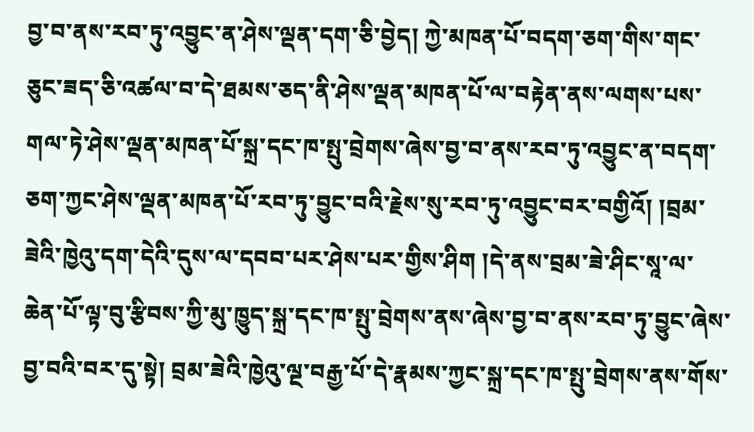བྱ་བ་ནས་རབ་ཏུ་འབྱུང་ན་ཤེས་ལྡན་དག་ཅི་བྱེད། ཀྱེ་མཁན་པོ་བདག་ཅག་གིས་གང་ཅུང་ཟད་ཅི་འཚལ་བ་དེ་ཐམས་ཅད་ནི་ཤེས་ལྡན་མཁན་པོ་ལ་བརྟེན་ནས་ལགས་པས་གལ་ཏེ་ཤེས་ལྡན་མཁན་པོ་སྐྲ་དང་ཁ་སྤུ་བྲེགས་ཞེས་བྱ་བ་ནས་རབ་ཏུ་འབྱུང་ན་བདག་ཅག་ཀྱང་ཤེས་ལྡན་མཁན་པོ་རབ་ཏུ་བྱུང་བའི་རྗེས་སུ་རབ་ཏུ་འབྱུང་བར་བགྱིའོ། །བྲམ་ཟེའི་ཁྱེའུ་དག་དེའི་དུས་ལ་དབབ་པར་ཤེས་པར་གྱིས་ཤིག །དེ་ནས་བྲམ་ཟེ་ཤིང་སཱ་ལ་ཆེན་པོ་ལྟ་བུ་རྩིབས་ཀྱི་མུ་ཁྱུད་སྐྲ་དང་ཁ་སྤུ་བྲེགས་ནས་ཞེས་བྱ་བ་ནས་རབ་ཏུ་བྱུང་ཞེས་བྱ་བའི་བར་དུ་སྟེ། བྲམ་ཟེའི་ཁྱེའུ་ལྔ་བརྒྱ་པོ་དེ་རྣམས་ཀྱང་སྐྲ་དང་ཁ་སྤུ་བྲེགས་ནས་གོས་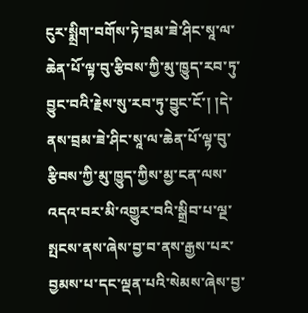ངུར་སྨྲིག་བགོས་ཏེ་བྲམ་ཟེ་ཤིང་སཱ་ལ་ཆེན་པོ་ལྟ་བུ་རྩིབས་ཀྱི་མུ་ཁྱུད་རབ་ཏུ་བྱུང་བའི་རྗེས་སུ་རབ་ཏུ་བྱུང་ངོ་། །དེ་ནས་བྲམ་ཟེ་ཤིང་སཱ་ལ་ཆེན་པོ་ལྟ་བུ་རྩིབས་ཀྱི་མུ་ཁྱུད་ཀྱིས་མྱ་ངན་ལས་འདའ་བར་མི་འགྱུར་བའི་སྒྲིབ་པ་ལྔ་སྤངས་ནས་ཞེས་བྱ་བ་ནས་རྒྱས་པར་བྱམས་པ་དང་ལྡན་པའི་སེམས་ཞེས་བྱ་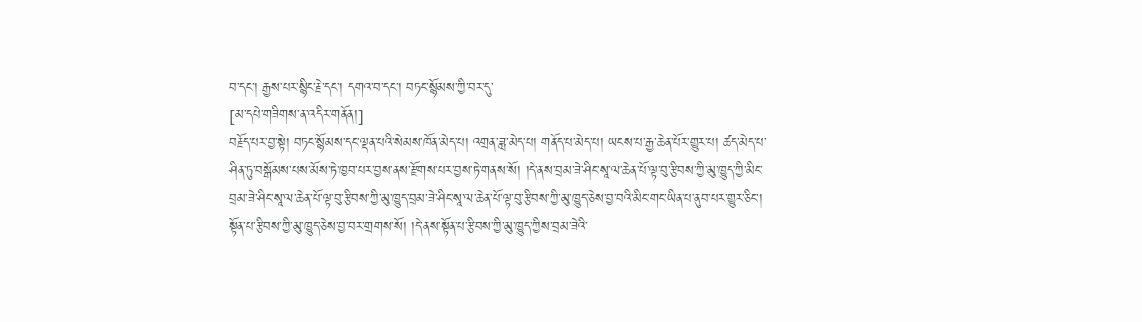བ་དང་། རྒྱས་པར་སྙིང་རྗེ་དང་། དགའ་བ་དང་། བཏང་སྙོམས་ཀྱི་བར་དུ་
[མ་དཔེ་གཟིགས་ན་འདིར་གནོན།]
བརྗོད་པར་བྱ་སྟེ། བཏང་སྙོམས་དང་ལྡན་པའི་སེམས་ཁོན་མེད་པ། འགྲན་ཟླ་མེད་པ། གནོད་པ་མེད་པ། ཡངས་པ་རྒྱ་ཆེན་པོར་གྱུར་པ། ཚད་མེད་པ་ཤིན་ཏུ་བསྒོམས་པས་མོས་ཏེ་ཁྱབ་པར་བྱས་ནས་རྫོགས་པར་བྱས་ཏེ་གནས་སོ། །དེ་ནས་བྲམ་ཟེ་ཤིང་སཱ་ལ་ཆེན་པོ་ལྟ་བུ་རྩིབས་ཀྱི་མུ་ཁྱུད་ཀྱི་མིང་བྲམ་ཟེ་ཤིང་སཱ་ལ་ཆེན་པོ་ལྟ་བུ་རྩིབས་ཀྱི་མུ་ཁྱུད་བྲམ་ཟེ་ཤིང་སཱ་ལ་ཆེན་པོ་ལྟ་བུ་རྩིབས་ཀྱི་མུ་ཁྱུད་ཅེས་བྱ་བའི་མིང་གང་ཡིན་པ་ནུབ་པར་གྱུར་ཅིང་། སྟོན་པ་རྩིབས་ཀྱི་མུ་ཁྱུད་ཅེས་བྱ་བར་གྲགས་སོ། །དེ་ནས་སྟོན་པ་རྩིབས་ཀྱི་མུ་ཁྱུད་ཀྱིས་བྲམ་ཟེའི་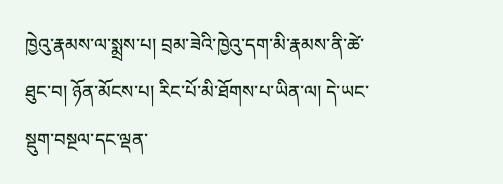ཁྱེའུ་རྣམས་ལ་སྨྲས་པ། བྲམ་ཟེའི་ཁྱེའུ་དག་མི་རྣམས་ནི་ཚེ་ཐུང་བ། ཉོན་མོངས་པ། རིང་པོ་མི་ཐོགས་པ་ཡིན་ལ། དེ་ཡང་སྡུག་བསྔལ་དང་ལྡན་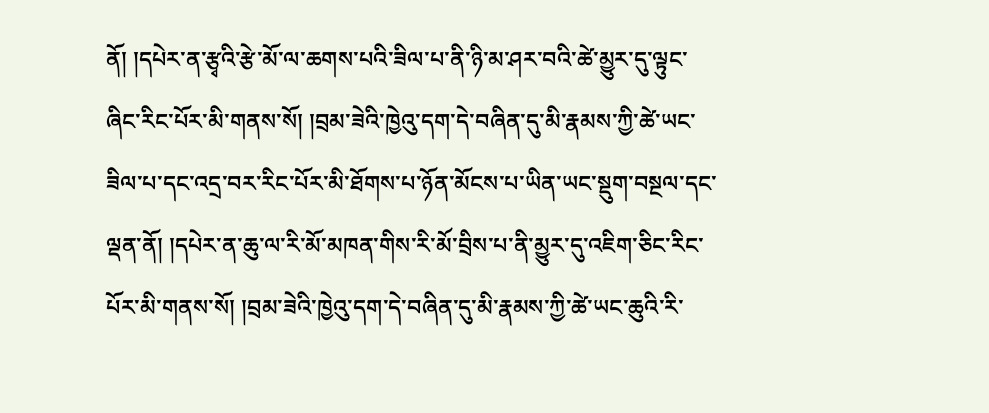ནོ། །དཔེར་ན་རྩྭའི་རྩེ་མོ་ལ་ཆགས་པའི་ཟིལ་པ་ནི་ཉི་མ་ཤར་བའི་ཚེ་མྱུར་དུ་ལྟུང་ཞིང་རིང་པོར་མི་གནས་སོ། །བྲམ་ཟེའི་ཁྱེའུ་དག་དེ་བཞིན་དུ་མི་རྣམས་ཀྱི་ཚེ་ཡང་ཟིལ་པ་དང་འདྲ་བར་རིང་པོར་མི་ཐོགས་པ་ཉོན་མོངས་པ་ཡིན་ཡང་སྡུག་བསྔལ་དང་ལྡན་ནོ། །དཔེར་ན་ཆུ་ལ་རི་མོ་མཁན་གིས་རི་མོ་བྲིས་པ་ནི་མྱུར་དུ་འཇིག་ཅིང་རིང་པོར་མི་གནས་སོ། །བྲམ་ཟེའི་ཁྱེའུ་དག་དེ་བཞིན་དུ་མི་རྣམས་ཀྱི་ཚེ་ཡང་ཆུའི་རི་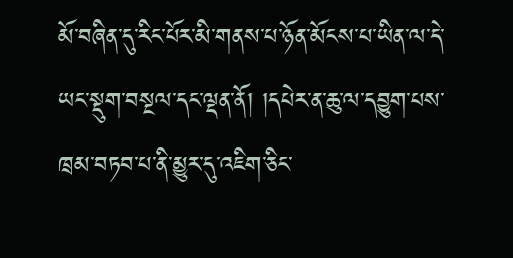མོ་བཞིན་དུ་རིང་པོར་མི་གནས་པ་ཉོན་མོངས་པ་ཡིན་ལ་དེ་ཡང་སྡུག་བསྔལ་དང་ལྡན་ནོ། །དཔེར་ན་ཆུ་ལ་དབྱུག་པས་ཁྲམ་བཏབ་པ་ནི་མྱུར་དུ་འཇིག་ཅིང་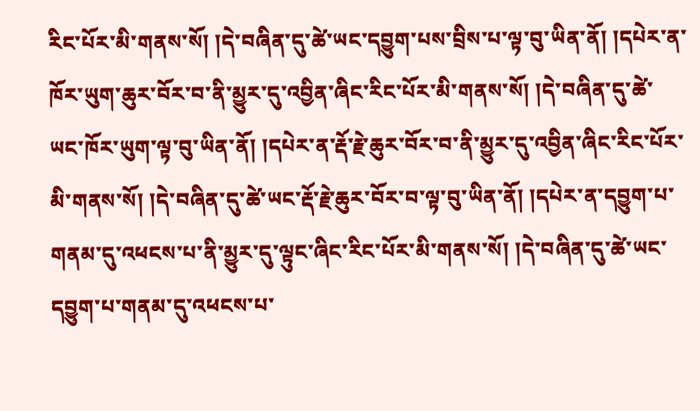རིང་པོར་མི་གནས་སོ། །དེ་བཞིན་དུ་ཚེ་ཡང་དབྱུག་པས་བྲིས་པ་ལྟ་བུ་ཡིན་ནོ། །དཔེར་ན་ཁོར་ཡུག་ཆུར་བོར་བ་ནི་མྱུར་དུ་འབྱིན་ཞིང་རིང་པོར་མི་གནས་སོ། །དེ་བཞིན་དུ་ཚེ་ཡང་ཁོར་ཡུག་ལྟ་བུ་ཡིན་ནོ། །དཔེར་ན་རྡོ་རྗེ་ཆུར་བོར་བ་ནི་མྱུར་དུ་འབྱིན་ཞིང་རིང་པོར་མི་གནས་སོ། །དེ་བཞིན་དུ་ཚེ་ཡང་རྡོ་རྗེ་ཆུར་བོར་བ་ལྟ་བུ་ཡིན་ནོ། །དཔེར་ན་དབྱུག་པ་གནམ་དུ་འཕངས་པ་ནི་མྱུར་དུ་ལྟུང་ཞིང་རིང་པོར་མི་གནས་སོ། །དེ་བཞིན་དུ་ཚེ་ཡང་དབྱུག་པ་གནམ་དུ་འཕངས་པ་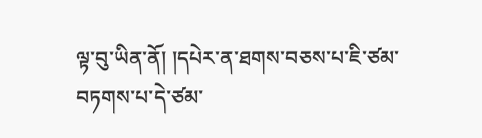ལྟ་བུ་ཡིན་ནོ། །དཔེར་ན་ཐགས་བཅས་པ་ཇི་ཙམ་བཏགས་པ་དེ་ཙམ་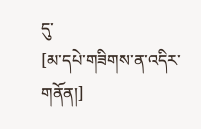དུ་
[མ་དཔེ་གཟིགས་ན་འདིར་གནོན།]